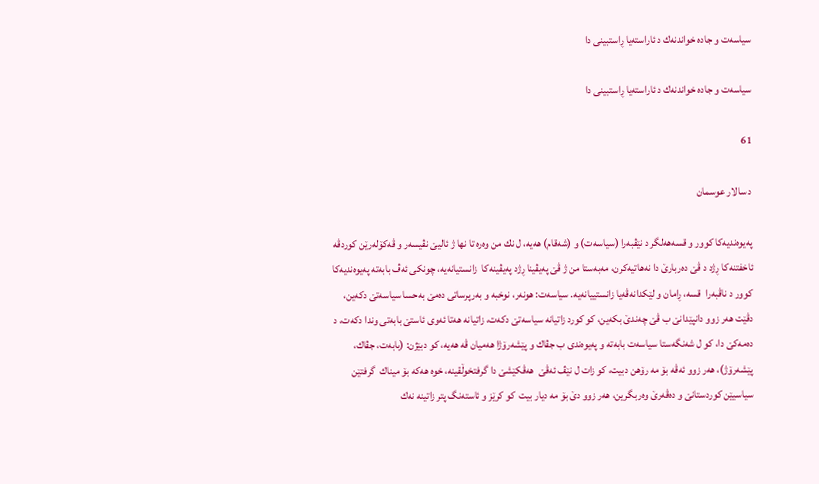سیاسه‌ت و جاده‌ خواندنه‌ك د ئاراسته‌یا ڕاستبینی دا

سیاسه‌ت و جاده‌ خواندنه‌ك د ئاراسته‌یا ڕاستبینی دا

61

د سالار عوسمان

په‌یوه‌ندیه‌كا كوور و قسه‌هه‌لگر د نێڤبه‌را (سیاسه‌ت) و (شه‌قام) هه‌یه‌، ل نك من وه‌ره‌ تا نها ژ ئالیێ نڤیسه‌ر و ڤه‌كۆله‌رێن كوردڤه‌ ئاخفتنه‌كا ڕژد د ڤێ ده‌ربارێ دا نه‌هاتیه‌كرن، مه‌به‌ستا من ژ ڤێ په‌یڤینا ڕژد په‌یڤینه‌كا  زانستیانه‌یه‌، چونكی ئه‌ڤ بابه‌ته‌ په‌یوه‌ندیه‌كا كوور د ناڤبه‌را  قسه‌، ڕامان و لێكدانه‌ڤه‌یا زانستییانه‌یه‌. سیاسه‌ت: هونه‌ر، نوخبه‌ و به‌رپرساتی ده‌مێ به‌حسا سیاسه‌تێ دكه‌ین، دڤێت هه‌ر زوو دانپێدانێ ب ڤێ چه‌ندێ بكه‌ین، كو كورد زاتیانه‌ سیاسه‌تێ دكه‌ت، زاتیانه‌ هه‌تا ئه‌وی ئاستێ بابه‌تی وندا دكه‌ت، د ده‌مه‌كێ دا، كو ل شه‌نگه‌ستا سیاسه‌ت بابه‌ته‌ و په‌یوه‌ندی ب جڤاك و پێشه‌رۆژا هه‌میان ڤه‌ هه‌یه‌، كو دبێژن: (بابه‌ت، جڤاك، پێشه‌رۆژ)، هه‌ر زوو ئه‌ڤه‌ بۆ مه‌ رۆهن دبیت، كو زات ل نێڤ ئه‌ڤێ  هه‌ڤكێشێ دا گرفتخوڵقینه‌، خوه‌ هه‌كه‌ بۆ میناك  گرفتێن سیاسیێن كوردستانێ و ده‌ڤه‌رێ وه‌ربگرین، هه‌ر زوو دێ بۆ مه‌ دیار بیت  كو كرێز و ئاسته‌نگ پتر زاتینه‌ نه‌ك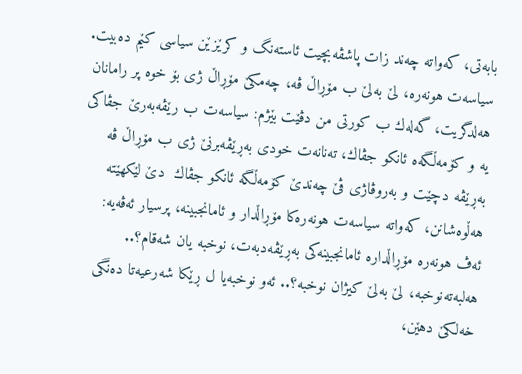بابه‌تی، كه‌واته‌ چه‌ند زات پاشڤه‌بچیت ئاسته‌نگ و كرێزێن سیاسی كێم ده‌بیت. سیاسه‌ت هونه‌ره‌، لێ به‌لێ ب مۆڕاڵ ڤه‌، چه‌مكێ مۆڕاڵ ژی بۆ خوه‌ پر رامانان هه‌لدگریت، گه‌له‌ك ب كورتی من دڤێت بێژم: سیاسه‌ت ب رێڤه‌به‌رێ جڤاكی یه‌ و كۆمه‌ڵگه‌ه ئانكو جڤاك، ته‌نانه‌ت خودی به‌ڕێڤه‌برنێ ژی ب مۆڕاڵ ڤه‌ به‌ڕێڤه‌ دچێت و به‌روڤاژی ڤێ چه‌ندێ كۆمه‌ڵگه‌ ئانكو جڤاك  دێ لێكهێته‌ هه‌ڵوه‌شانن، كه‌واته‌ سیاسه‌ت هونه‌ره‌كا مۆڕاڵدار و ئامانجبینه‌، پرسیار ئه‌ڤه‌یه‌: ئه‌ڤ هونه‌ره‌ مۆڕاڵداره‌ ئامانجبینه‌كی به‌ڕێڤه‌دبه‌ت، نوخبه‌ یان شه‌قام؟.. هه‌لبه‌ته‌نوخبه‌، لێ به‌لێ كیژان نوخبه‌؟.. ئه‌و نوخبه‌یا ل ڕێكا شه‌رعیه‌تا ده‌نگی خه‌لكێ دهێن،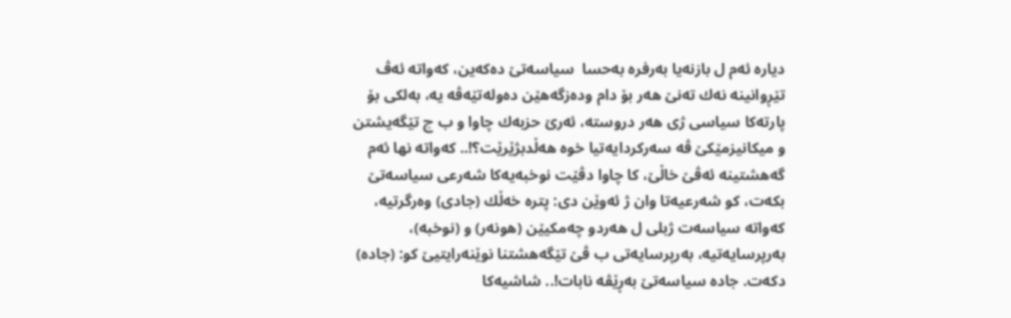دیاره‌ ئه‌م ل بازنه‌یا به‌رفره‌ به‌حسا  سیاسه‌تێ ده‌كه‌ین، كه‌واته‌ ئه‌ڤ تێڕوانینه‌ نه‌ك ته‌نێ هه‌ر بۆ دام وده‌زگه‌هێن ده‌وله‌تێه‌ڤه‌ یه‌، به‌لكی بۆ پارته‌كا سیاسی ژى هه‌ر دروسته‌، ئه‌رێ حزبه‌ك چاوا و ب چ تێگه‌یشتن و میكانیزمێكێ ڤه‌ سه‌ركردایه‌تیا خوه‌ هه‌ڵدبژێرێت؟!.. كه‌واته‌ نها ئه‌م  گه‌هشتینه‌ ئه‌ڤێ خاڵێ، كا چاوا دڤێت نوخبه‌یه‌كا شه‌رعی سیاسه‌تێ بكه‌ت، كو شه‌رعیه‌تا وان ژ ئه‌وێن دی: پتره‌ خه‌ڵك (جادى) وه‌رگرتیه‌، كه‌واته‌ سیاسه‌ت ژبلی ل هه‌ردو چه‌مكیێن (هونه‌ر) و (نوخبه‌)، به‌رپرسایه‌تیه‌، به‌رپرسایه‌تی ب ڤێ تێگه‌هشتنا نوێنه‌رایتیێ كو: (جاده‌) دكه‌ت. جاده‌ سیاسه‌تێ به‌ڕێڤه‌ نابات!.. شاشیه‌كا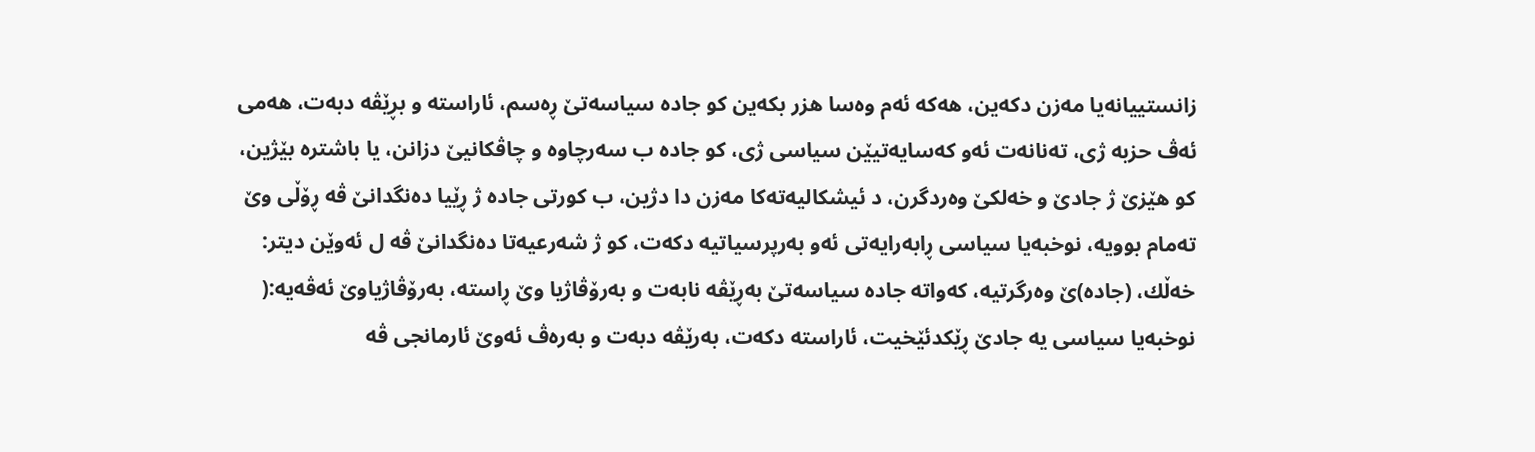زانستییانه‌یا مه‌زن دكه‌ین، هه‌كه‌ ئه‌م وه‌سا هزر بكه‌ین كو جاده‌ سیاسه‌تێ ڕه‌سم، ئاراسته‌ و بڕێڤه‌ دبه‌ت، هه‌می ئه‌ڤ حزبه‌ ژی، ته‌نانه‌ت ئه‌و كه‌سایه‌تیێن سیاسی ژى، كو جاده‌ ب سه‌رچاوه‌ و چاڤكانیێ دزانن، یا باشتره‌ بێژین، كو هێزێ ژ جادێ و خه‌لكێ وه‌ردگرن، د ئیشكالیه‌ته‌كا مه‌زن دا دژین، ب كورتی جاده‌ ژ ڕێیا ده‌نگدانێ ڤه‌ ڕۆڵی وێ ته‌مام بوویه‌، نوخبه‌یا سیاسی ڕابه‌رایه‌تی ئه‌و به‌رپرسیاتیه‌ دكه‌ت، كو ژ شه‌رعیه‌تا ده‌نگدانێ ڤه‌ ل ئه‌وێن دیتر: خه‌ڵك، (جاده‌)ێ وه‌رگرتیه‌، كه‌واته‌ جاده‌ سیاسه‌تێ به‌ڕێڤه‌ نابه‌ت و به‌رۆڤاژیا وێ ڕاسته‌، به‌رۆڤاژیاوێ ئه‌ڤه‌یه‌:( نوخبه‌یا سیاسی یه‌ جادێ ڕێكدئێخیت، ئاراسته‌ دكه‌ت، به‌رێڤه‌ دبه‌ت و به‌ره‌ڤ ئه‌وێ ئارمانجی ڤه‌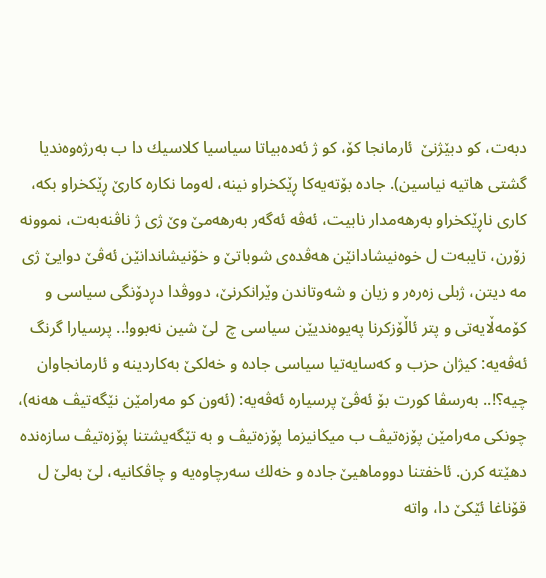دبه‌ت، كو دبێژنێ  ئارمانجا كۆ، كو ژ ئه‌ده‌بیاتا سیاسیا كلاسیك دا ب به‌رژه‌وه‌ندیا گشتی هاتیه‌ نیاسین). جاده‌ بۆته‌یه‌كا ڕێكخراو نینه‌، له‌وما نكاره‌ كارێ ڕێكخراو بكه‌، كاری ناڕێكخراو به‌رهه‌مدار نابیت، ئه‌ڤه‌ ئه‌گه‌ر به‌رهه‌مێ وێ ژی ژ ناڤنه‌به‌ت، نموونه‌ زۆرن، تایبه‌ت ل خوه‌نیشادانێن هه‌ڤده‌ی شوباتێ و خۆنیشاندانێن ئه‌ڤێ دوایێ ژی مه‌ دیتن، ژبلی زه‌ره‌ر و زیان و شه‌وتاندن وێرانكرنێ، دووڤدا دڕدۆنگی سیاسی و كۆمه‌ڵایه‌تی و پتر ئاڵۆزكرنا په‌یوه‌ندیێن سیاسی چ  لێ شین نه‌بوو!.. پرسیارا گرنگ ئه‌ڤه‌یه‌: كیژان حزب و كه‌سایه‌تیا سیاسی جاده‌ و خه‌لكێ به‌كاردینه‌ و ئارمانجاوان چیه‌؟!.. به‌رسڤا كورت بۆ ئه‌ڤێ پرسیاره‌ ئه‌ڤه‌یه‌: (ئه‌ون كو مه‌رامێن نێگه‌تیڤ هه‌نه‌)، چونكی مه‌رامێن پۆزه‌تیڤ ب میكانیزما پۆزه‌تیڤ و به‌ تێگه‌یشتنا پۆزه‌تیڤ سازه‌نده‌ دهێته‌ كرن. ئاخفتنا دووماهیێ جاده‌ و خه‌لك سه‌رچاوه‌یه‌ و چاڤكانیه‌، لێ به‌لێ ل قۆناغا ئێكێ دا، واته‌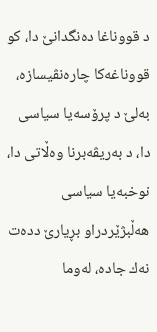د قووناغا ده‌نگدانێ دا، كو قووناغه‌كا چاره‌نڤیسازه‌، به‌لێ د پرۆسه‌یا سیاسی دا، د به‌ریڤه‌برنا وه‌ڵاتى دا، نوخبه‌یا سیاسی هه‌ڵبژێردراو بڕیارێ دده‌ت نه‌ك جاده‌، له‌وما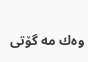وه‌ك مه‌ گۆتی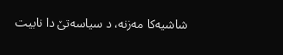شاشیه‌كا مه‌زنه‌، د سیاسه‌تێ دا نابیت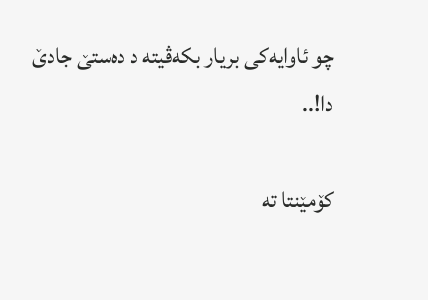چو ئاوایه‌كی بریار بكه‌ڤیته‌ د ده‌ستێ جادێ دا!..

کۆمێنتا تە